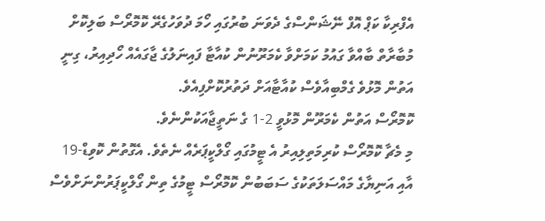އެފްރިކާ ކަޕް އޮފް ނޭޝަންސްގެ ދެވަނަ ބުރުގައި ހޯމަ ދުވަހުގެރޭ ކޮމޮރޯސް ބަލިކޮށް މުބާރާތް ބާއްވާ ގައުމު ކަމަށްވާ ކެމަރޫނުން ކުއާޓާ ފައިނަލުގެ ޖާގައެއް ހޯދިއިރު، ގިނީ އަތުން މޮޅުވެ ގެމްބިއާވެސް ކުއާޓާއަށް ދަތުރުކޮށްފިއެވެ.
ކޮމޮރޯސް އަތުން ކެމަރޫން މޮޅުވީ 2-1 ގެ ނަތީޖާއަކުންނެވެ.
މި މެޗާ ކޮމޮރޯސް ކުރިމަތިލިއިރު އެ ޓީމުގައި ގޯލްކީޕަރެއް ނެތެވެ. އެގޮތުން ކޮވިޑް-19 އާއި އަނިޔާގެ މައްސަލަތަކުގެ ސަބަބުން ކޮމޮރޯސް ޓީމުގެ ތިން ގޯލްކީޕަރުންނަށްވެސް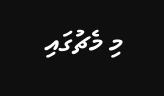މި މެޗުގައި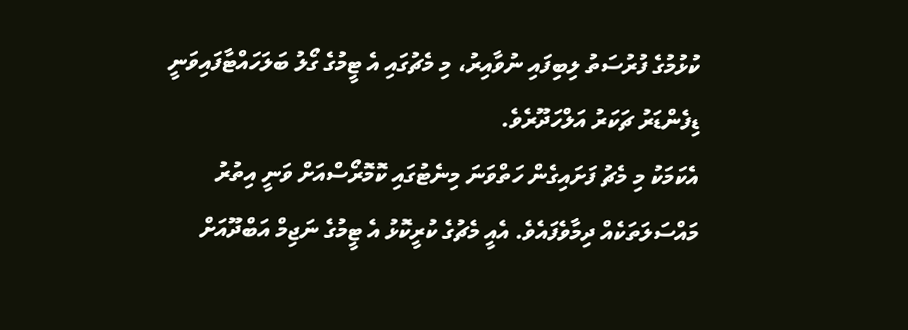ކުޅުމުގެ ފުރުސަތު ލިބިފައި ނުވާއިރު، މި މެޗުގައި އެ ޓީމުގެ ގޯލު ބަލަހައްޓާފައިވަނީ ޑިފެންޑަރު ޗަކަރު އަލްހަދޫރެވެ.
އެކަމަކު މި މެޗު ފަށައިގެން ހަތްވަނަ މިނެޓުގައި ކޮމޮރޯސްއަށް ވަނީ އިތުރު މައްސަލަތަކެއް ދިމާވެފައެވެ. އެއީ މެޗުގެ ކުރީކޮޅު އެ ޓީމުގެ ނަޖިމް އަބްދޫއަށް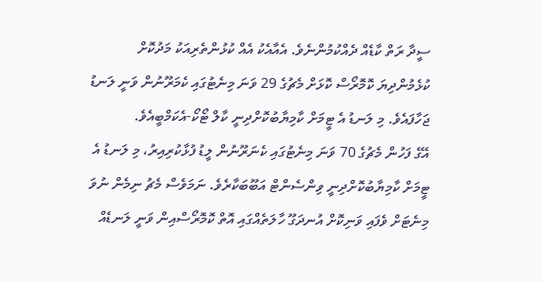ސީދާ ރަތް ކާޑެއް ދެއްކުމުންނެވެ. އެއާއެކު އެއް ކުޅުންތެރިއަކު މަދުކޮށް ކުޅެމުންދިޔަ ކޮމޮރޯސް ކޮޅަށް މެޗުގެ 29 ވަނަ މިނެޓުގައި ކެމަރޫނުން ވަނީ ލަނޑު ޖަހާފައެވެ. މި ލަނޑު އެ ޓީމަށް ކާމިޔާބުކޮށްދިނީ ކާލް ޓޯކޯ-އެކަމްބީއެވެ.
އޭގެ ފަހުން މެޗުގެ 70 ވަނަ މިނެޓުގައި ކެނަރޫނުން ލީޑު ފުޅާކުރިއިރު، މި ލަނޑު އެ ޓީމަށް ކާމިޔާބުކޮށްދިނީ ވިންސެންޓް އަބޫބަކާރެވެ. ނަމަވެސް މެޗު ނިމެން ނުވަ މިނެޓަށް ވެފައި ވަނިކޮށް އުނދަގޫ ހާލަތެއްގައި އޮތް ކޮމޮރޯސްއިން ވަނީ ލަނޑެއް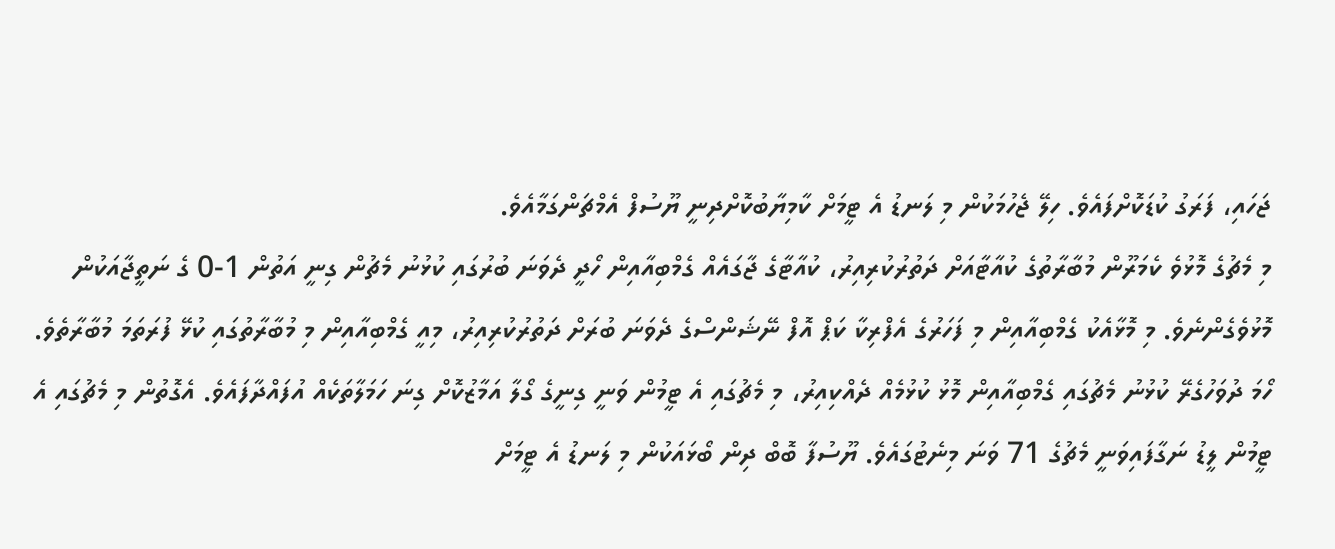ޖަހައި، ފަރަގު ކުޑަކޮށްފައެވެ. ހިލޭ ޖެހުމަކުން މި ލަނޑު އެ ޓީމަށް ކާމިޔާބުކޮށްދިނީ ޔޫސުފް އެމްޗަންގަމާއެވެ.
މި މެޗުގެ މޮޅުވެ ކެމަރޫން މުބާރާތުގެ ކުއާޓާއަށް ދަތުރުކުރިއިރު، ކުއާޓާގެ ޖާގައެއް ގެމްބިއާއިން ހޯދީ ދެވަނަ ބުރުގައި ކުޅުނު މެޗުން ގިނީ އަތުން 1-0 ގެ ނަތީޖާއަކުން މޮޅުވެގެންނެވެ. މި މޮޅާއެކު ގެމްބިއާއިން މި ފަހަރުގެ އެފްރިކާ ކަޕް އޮފް ނޭޝަންސްގެ ދެވަނަ ބުރަށް ދަތުރުކުރިއިރު، މިއީ ގެމްބިއާއިން މި މުބާރާތުގައި ކުޅޭ ފުރަތަމަ މުބާރާތެވެ.
ހޯމަ ދުވަހުގެރޭ ކުޅުނު މެޗުގައި ގެމްބިއާއިން މޮޅު ކުޅުމެއް ދެއްކިއިރު، މި މެޗުގައި އެ ޓީމުން ވަނީ ގިނީގެ ގޯލާ އަމާޒުކޮށް ގިނަ ހަމަލާތަކެއް އުފައްދާފައެވެ. އެގޮތުން މި މެޗުގައި އެ ޓީމުން ލީޑު ނަގާފައިވަނީ މެޗުގެ 71 ވަނަ މިނެޓުގައެވެ. ޔޫސުފާ ބޮބް ދިން ބޯޅައަކުން މި ލަނޑު އެ ޓީމަށް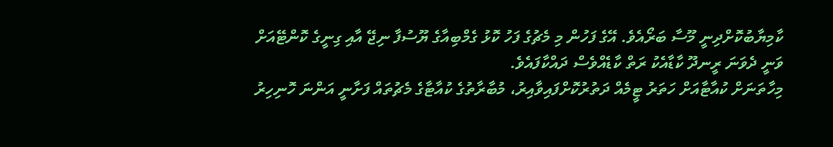ކާމިޔާބުކޮށްދިނީ މޫސާ ބަރޯއެވެ. އޭގެ ފަހުން މި މެޗުގެ ފަހު ކޮޅު ގެމްބިއާގެ ޔޫސުފާ ނިޖޭ އާއި ގިނީގެ ކޮންޓޭއަށް ވަނީ ދެވަނަ ރީނދޫ ކާޑާއެކު ރަތް ކާޑެއްވެސް ދައްކާފައެވެ.
މިހާތަނަށް ކުއާޓާއަށް ހަތަރު ޓީމެއް ދަތުރުކޮށްފައިވާއިރު، މުބާރާތުގެ ކުއާޓާގެ މެޗުތައް ފަށާނީ އަންނަ ހޮނިހިރު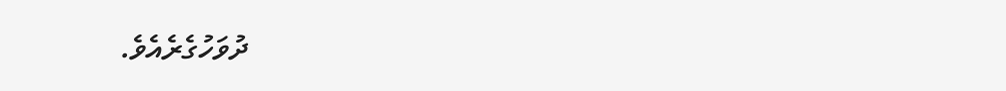ދުވަހުގެރެއެވެ.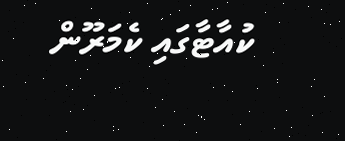ކުއާޓާގައި ކެމަރޫން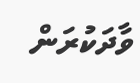ވާދަކުރަން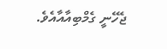ޖެހޭނީ ގެމްބިއާއާއެވެ.